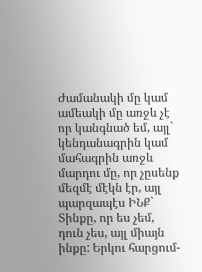Ժամանակի մը կամ ամեակի մը առջև չէ որ կանգնած եմ, այլ` կենդանագրին կամ մահագրին առջև մարդու մը, որ չըսենք մեզմէ մէկն էր, այլ պարզապէս ԻՆՔ` Տինքը, որ ես չեմ, դուն չես, այլ միայն ինքը: Երկու հարցում-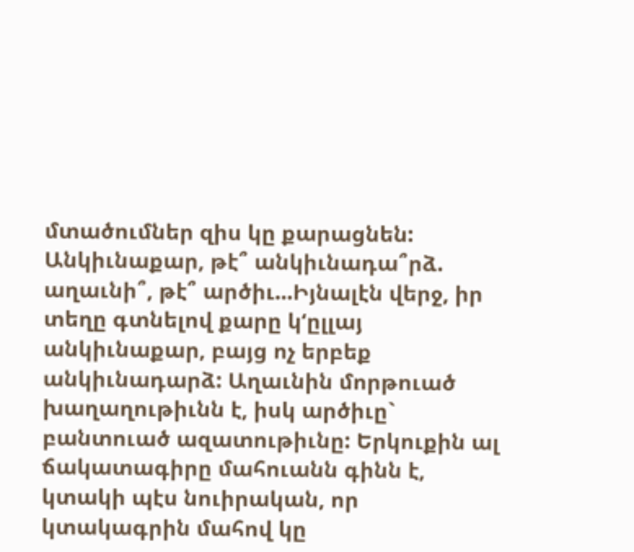մտածումներ զիս կը քարացնեն: Անկիւնաքար, թէ՞ անկիւնադա՞րձ. աղաւնի՞, թէ՞ արծիւ...Իյնալէն վերջ, իր տեղը գտնելով քարը կ‘ըլլայ անկիւնաքար, բայց ոչ երբեք անկիւնադարձ: Աղաւնին մորթուած խաղաղութիւնն է, իսկ արծիւը` բանտուած ազատութիւնը: Երկուքին ալ ճակատագիրը մահուանն գինն է, կտակի պէս նուիրական, որ կտակագրին մահով կը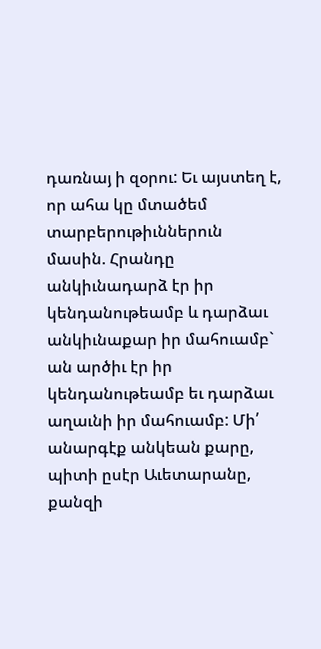դառնայ ի զօրու: Եւ այստեղ է, որ ահա կը մտածեմ տարբերութիւններուն մասին. Հրանդը անկիւնադարձ էր իր կենդանութեամբ և դարձաւ անկիւնաքար իր մահուամբ` ան արծիւ էր իր կենդանութեամբ եւ դարձաւ աղաւնի իր մահուամբ: Մի՛ անարգէք անկեան քարը, պիտի ըսէր Աւետարանը, քանզի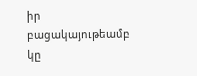իր բացակայութեամբ կը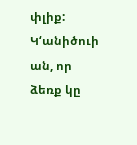փլիք: Կ‘անիծուի ան, որ ձեռք կը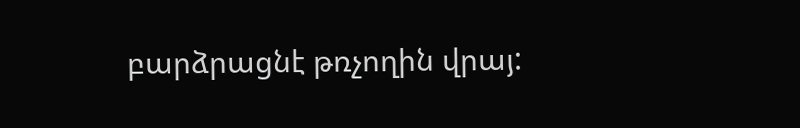բարձրացնէ թռչողին վրայ: